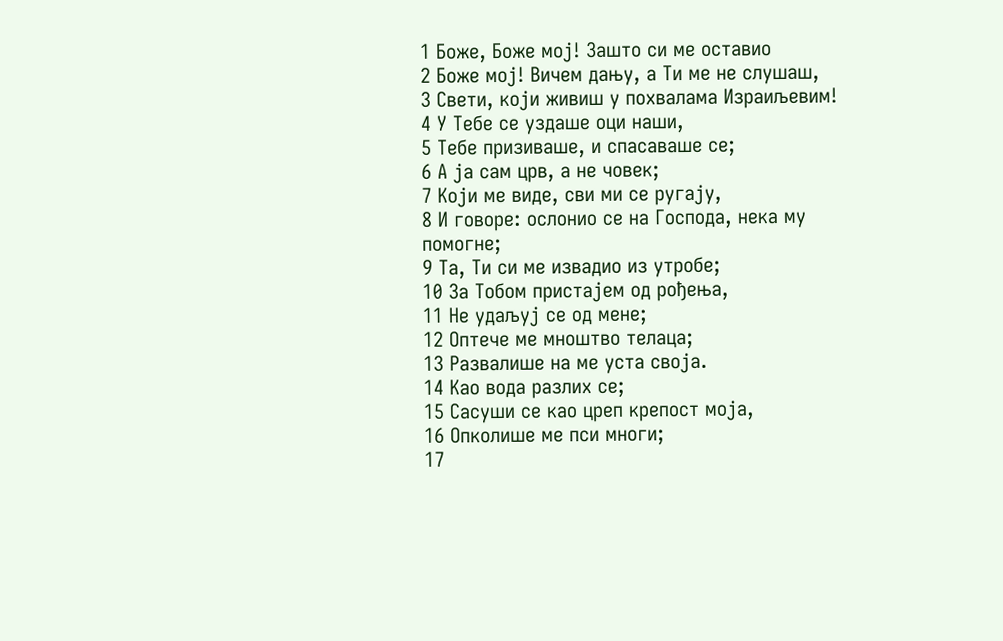1 Боже, Боже мој! Зашто си ме оставио
2 Боже мој! Вичем дању, а Ти ме не слушаш,
3 Свети, који живиш у похвалама Израиљевим!
4 У Тебе се уздаше оци наши,
5 Тебе призиваше, и спасаваше се;
6 А ја сам црв, а не човек;
7 Који ме виде, сви ми се ругају,
8 И говоре: ослонио се на Господа, нека му помогне;
9 Та, Ти си ме извадио из утробе;
10 За Тобом пристајем од рођења,
11 Не удаљуј се од мене;
12 Оптече ме мноштво телаца;
13 Развалише на ме уста своја.
14 Као вода разлих се;
15 Сасуши се као цреп крепост моја,
16 Опколише ме пси многи;
17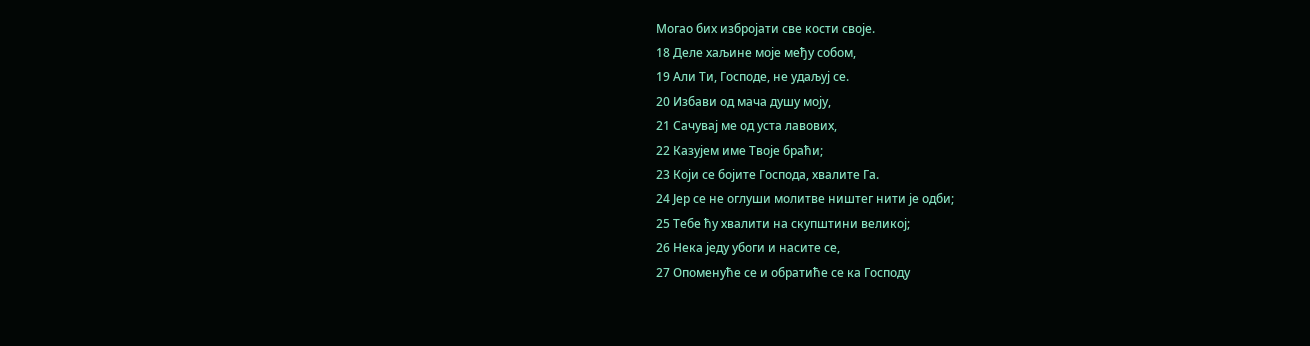Могао бих избројати све кости своје.
18 Деле хаљине моје међу собом,
19 Али Ти, Господе, не удаљуј се.
20 Избави од мача душу моју,
21 Сачувај ме од уста лавових,
22 Казујем име Твоје браћи;
23 Који се бојите Господа, хвалите Га.
24 Јер се не оглуши молитве ништег нити је одби;
25 Тебе ћу хвалити на скупштини великој;
26 Нека једу убоги и насите се,
27 Опоменуће се и обратиће се ка Господу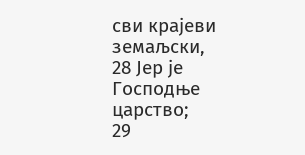сви крајеви земаљски,
28 Јер је Господње царство;
29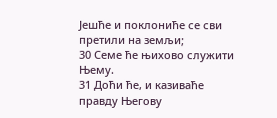Јешће и поклониће се сви претили на земљи;
30 Семе ће њихово служити Њему.
31 Доћи ће, и казиваће правду Његову